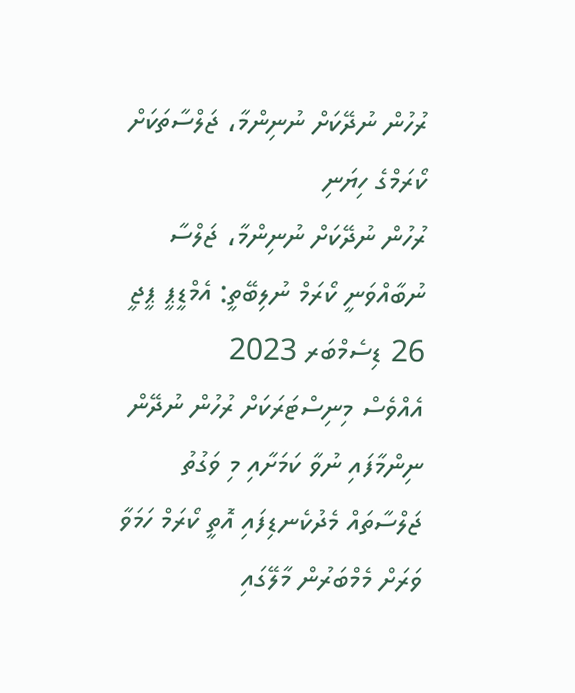ރުހުން ނުދޭކަށް ނުނިންމާ، ޖަލްސާތަކަށް ކޯރަމްގެ ހިޔަނި
ރުހުން ނުދޭކަށް ނުނިންމާ، ޖަލްސާ ނުބާއްވަނީ ކޯރަމް ނުލިބޭތީ: އެމްޑީޕީ ޕީޖީ
26 ޑިސެމްބަރ 2023
އެއްވެސް މިނިސްޓަރަކަށް ރުހުން ނުދޭން ނިންމާފައި ނުވާ ކަމަށާއި މި ވަގުތު ޖަލްސާތައް މެދުކެނޑިފައި އޮތީ ކޯރަމް ހަމަވާ ވަރަށް މެމްބަރުން މާލޭގައި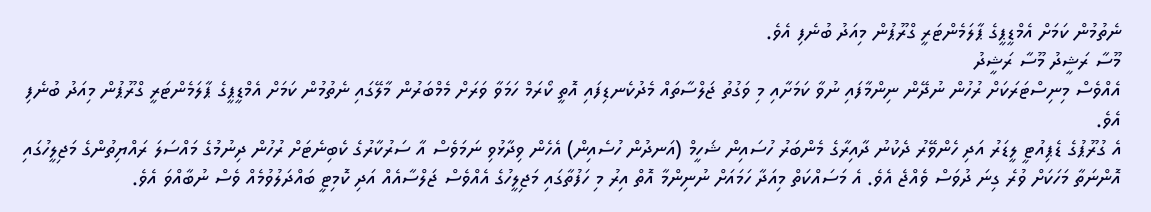ނެތުމުން ކަމަށް އެމްޑީޕީގެ ޕާލަމެންޓަރީ ގްރޫޕުން މިއަދު ބުނެފި އެވެ.
މޫސާ ރަޝީދު މޫސާ ރަޝީދު
އެއްވެސް މިނިސްޓަރަކަށް ރުހުން ނުދޭން ނިންމާފައި ނުވާ ކަމަށާއި މި ވަގުތު ޖަލްސާތައް މެދުކެނޑިފައި އޮތީ ކޯރަމް ހަމަވާ ވަރަށް މެމްބަރުން މާލޭގައި ނެތުމުން ކަމަށް އެމްޑީޕީގެ ޕާލަމެންޓަރީ ގްރޫޕުން މިއަދު ބުނެފި އެވެ.
އެ ގުރޫޕުގެ ޑެޕިއުޓީ ލީޑަރު އަދި ހެންވޭރު ދެކުނު ދާއިރާގެ މެންބަރު ހުސައިން ޝަހީމް (އަނދުން ހުސެއިން) އެހެން ވިދާޅުވި ނަމަވެސް އާ ސަރުކާރުގެ ކެބިނެޓަށް ރުހުން ދިނުމުގެ މައްސަލަ ރައްޔިތުންގެ މަޖިލީހުގައި އޮންނަތާ މަހަކަށް ވުރެ ގިނަ ދުވަސް ވެއްޖެ އެވެ. އެ މަސައްކަތް މިއަދާ ހަމައަށް ނުނިންމާ އޮތް އިރު މި ހަފުތާގައި މަޖިލީހުގެ އެއްވެސް ޖަލްސާއެއް އަދި ކޮމިޓީ ބައްދަލުވުމެއް ވެސް ނުބާއްވަ އެވެ.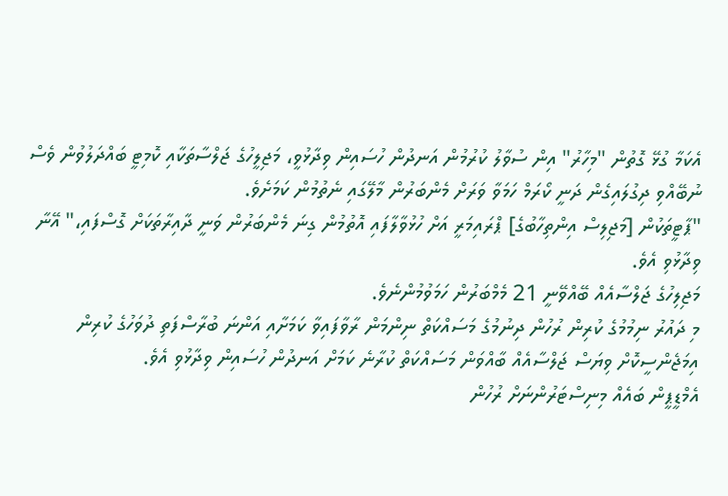އެކަމާ ގުޅޭ ގޮތުން "މިހާރު" އިން ސުވާލު ކުރުމުން އަނދުން ހުސައިން ވިދާޅުވީ، މަޖިލީހުގެ ޖަލްސާތަކާއި ކޮމިޓީ ބައްދަލުވުން ވެސް ނުބޭއްވި ދިގުލައިގެން ދަނީ ކޯރަމް ހަމަވާ ވަރަށް މެންބަރުން މާލޭގައި ނެތުމުން ކަމަށެވެ.
"ޕާޓީތަކުން [މަޖިލިސް އިންތިހާބުގެ] ޕްރައިމަރީ އަށް ހުޅުވާލާފައި އޮތުމުން ގިނަ މެންބަރުން ވަނީ ދާއިރާތަކަށް ގޮސްފައި،" އޭނާ ވިދާޅުވި އެވެ.
މަޖިލިހުގެ ޖަލްސާއެއް ބޭއްވޭނީ 21 މެމްބަރުން ހަމަވުމުންނެވެ.
މި ދައުރު ނިމުމުގެ ކުރިން ރުހުން ދިނުމުގެ މަސައްކަތް ނިންމަން ރާވާފައިވާ ކަމަށާއި އަންނަ ބުރާސްފަތި ދުވަހުގެ ކުރިން އިމަޖެންސީކޮށް ވިޔަސް ޖަލްސާއެއް ބާއްވަން މަސައްކަތް ކުރާނެ ކަމަށް އަނދުން ހުސައިން ވިދާޅުވި އެވެ.
އެމްޑީޕީން ބައެއް މިނިސްޓަރުންނަށް ރުހުން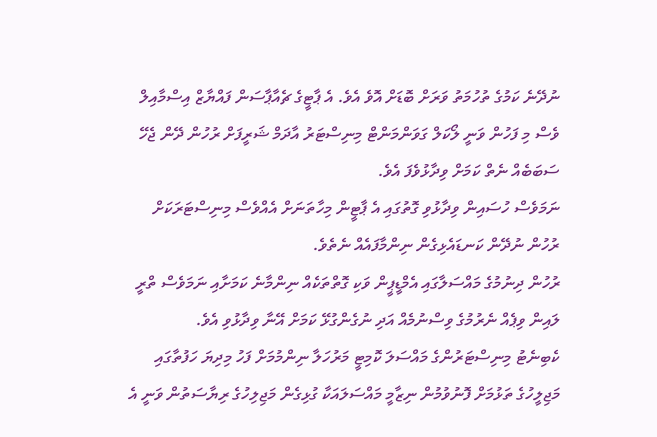ނުދޭނެ ކަމުގެ ތުހުމަތު ވަރަށް ބޮޑަށް އޮވެ އެވެ. އެ ޕާޓީގެ ޗެއާޕާސަން ފައްޔާޒް އިސްމާއިލް ވެސް މި ފަހުން ވަނީ ލޯކަލް ގަވަންމަންޓް މިނިސްޓަރު އާދަމް ޝަރީފަށް ރުހުން ދޭން ޖެހޭ ސަބަބެއް ނެތް ކަމަށް ވިދާޅުވެފަ އެވެ.
ނަމަވެސް ހުސައިން ވިދާޅުވި ގޮތުގައި އެ ޕާޓީން މިހާތަނަށް އެއްވެސް މިނިސްޓަރަކަށް ރުހުން ނުދޭން ކަނޑައެޅިގެން ނިންމާފައެއް ނެތެވެ.
ރުހުން ދިނުމުގެ މައްސަލާގައި އެމްޑީޕީން ވަކި ގޮތްތަކެއް ނިންމާނެ ކަމަށާއި ނަމަވެސް ތްރީ ލައިން ވިޕެއް ނެރުމުގެ ވިސްނުމެއް އަދި ނުގެންގުޅޭ ކަމަށް އޭނާ ވިދާޅުވި އެވެ.
ކެބިނެޓު މިނިސްޓަރުންގެ މައްސަލަ ކޮމިޓީ މަރުހަލާ ނިންމުމަށް ފަހު މިދިޔަ ހަފުތާގައި މަޖިލީހުގެ ތަޅުމަށް ފޮނުވުމުން ނިޒާމީ މައްސަލައަކާ ގުޅިގެން މަޖިލިހުގެ ރިޔާސަތުން ވަނީ އެ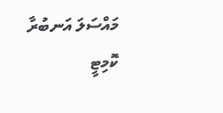މައްސަލަ އަނބުރާ ކޮމިޓީ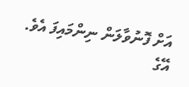އަށް ފޮނުވާލަން ނިންމައިފަ އެވެ.
އޭގެ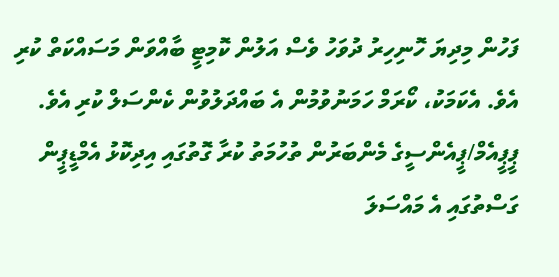ފަހުން މިދިޔަ ހޮނިހިރު ދުވަހު ވެސް އަލުން ކޮމިޓީ ބާއްވަން މަސައްކަތް ކުރި އެވެ. އެކަމަކު، ކޯރަމް ހަމަނުވުމުން އެ ބައްދަލުވުން ކެންސަލް ކުރި އެވެ.
ޕީޕީއެމް/ޕީއެންސީގެ މެންބަރުން ތުހުމަތު ކުރާ ގޮތުގައި އިދިކޮޅު އެމްޑީޕީން ގަސްތުގައި އެ މައްސަލަ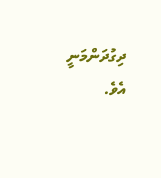ދިގުދަންމަނީ އެވެ.